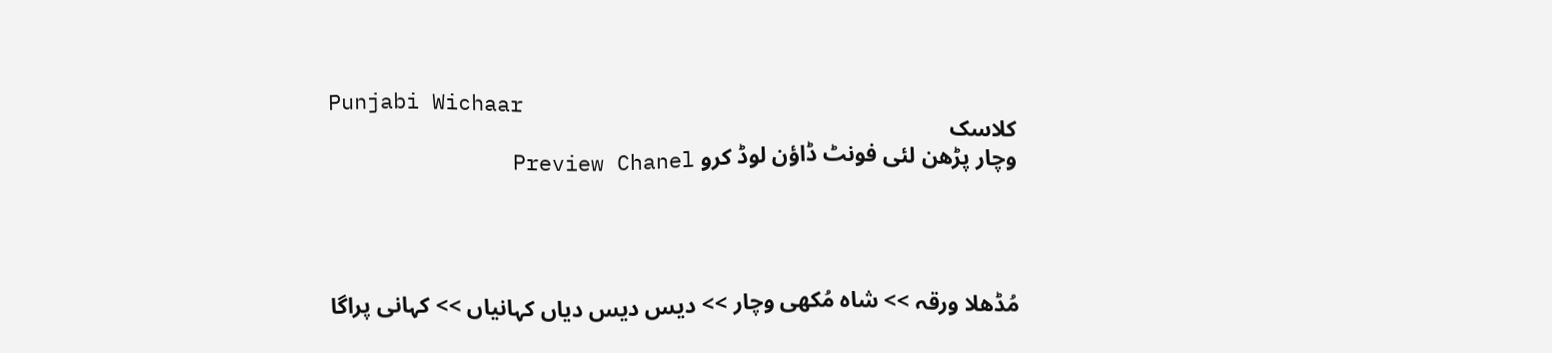Punjabi Wichaar
کلاسک
وچار پڑھن لئی فونٹ ڈاؤن لوڈ کرو Preview Chanel




مُڈھلا ورقہ >> شاہ مُکھی وچار >> دیس دیس دیاں کہانیاں >> کہانی پراگا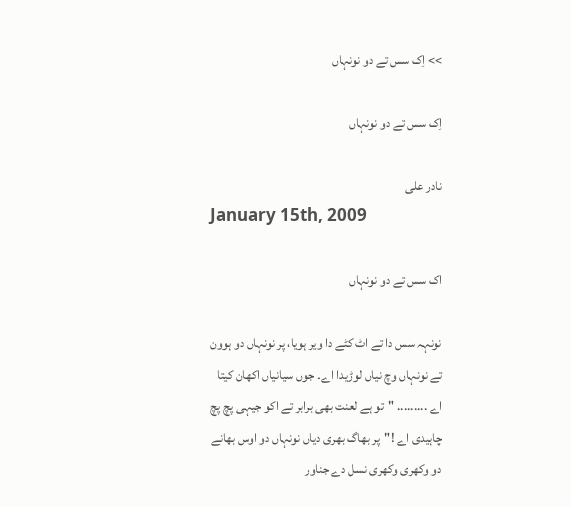>> اِک سس تے دو نونہاں

اِک سس تے دو نونہاں

نادر علی
January 15th, 2009

اک سس تے دو نونہاں

نونہہ سس دا تے اٹ کٹے دا ویر ہویا، پر نونہاں دو ہوون تے نونہاں وچ نیاں لوڑیدا اے۔ جوں سیانیاں اکھان کیتا اے ......... "تو ہے لعنت بھی برابر تے اکو جیہی پچ پچ چاہیدی اے !"پر بھاگ بھری دیاں نونہاں دو اوس بھانے دو وکھری وکھری نسل دے جناور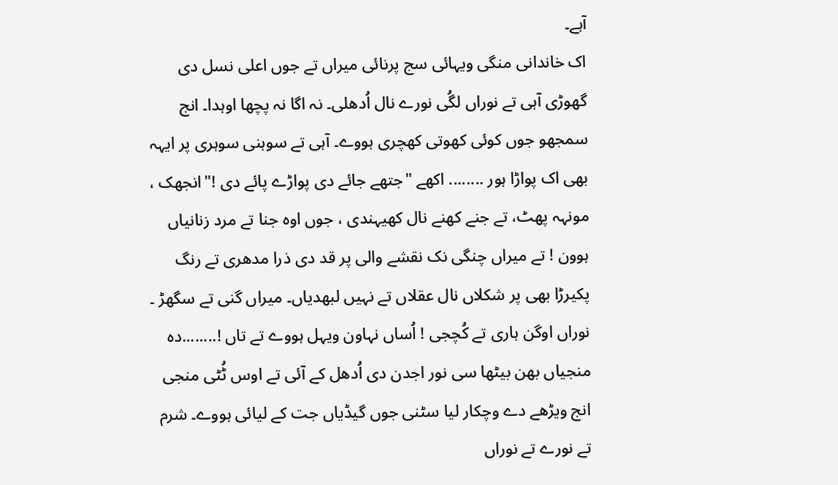آہے۔
اک خاندانی منگی ویہائی سج پرنائی میراں تے جوں اعلی نسل دی گھوڑی آہی تے نوراں لگُی نورے نال اُدھلی۔ نہ اگا نہ پچھا اوہدا۔ انج سمجھو جوں کوئی کھوتی کھچری ہووے۔ آہی تے سوہنی سوہری پر ایہہ بھی اک پواڑا ہور ........ اکھے "جتھے جائے دی پواڑے پائے دی !"انجھک ، مونہہ پھٹ، تے جنے کھنے نال کھیہندی ، جوں اوہ جنا تے مرد زنانیاں ہوون ! تے میراں چنگی نک نقشے والی پر قد دی ذرا مدھری تے رنگ پکیرڑا بھی پر شکلاں نال عقلاں تے نہیں لبھدیاں۔ میراں گنی تے سگھڑ ۔ نوراں اوگن ہاری تے کُچجی ! اُساں نہاون ویہل ہووے تے تاں !........دہ منجیاں بھن بیٹھا سی نور اجدن دی اُدھل کے آئی تے اوس ٹُٹی منجی انج ویڑھے دے وچکار لیا سٹنی جوں گیڈیاں جت کے لیائی ہووے۔ شرم تے نورے تے نوراں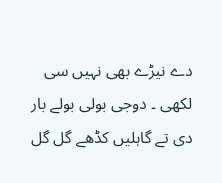دے نیڑے بھی نہیں سی لکھی ۔ دوجی بولی بولے بار دی تے گاہلیں کڈھے گل گل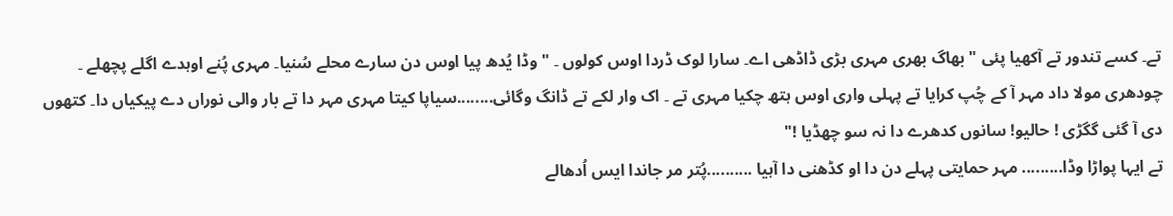تے۔ کسے تندور تے آکھیا پئی "بھاگ بھری مہری بڑی ڈاڈھی اے۔ سارا لوک ڈردا اوس کولوں ۔ "وڈا یُدھ پیا اوس دن سارے محلے سُنیا۔ مہری پُنے اوہدے اگلے پچھلے ۔ چودھری مولا داد مہر آ کے چُپ کرایا تے پہلی واری اوس ہتھ چکیا مہری تے ۔ اک وار لکے تے ڈانگ وگائی........سیاپا کیتا مہری مہر دا تے بار والی نوراں دے پیکیاں دا۔ کتھوں دی آ گئی گگڑی ! حالیو! سانوں کدھرے دا نہ سو چھڈیا !"
تے ایہا پواڑا وڈا......... مہر حمایتی پہلے دن دا او کڈھنی دا آہیا ..........پُتر مر جاندا ایس اُدھالے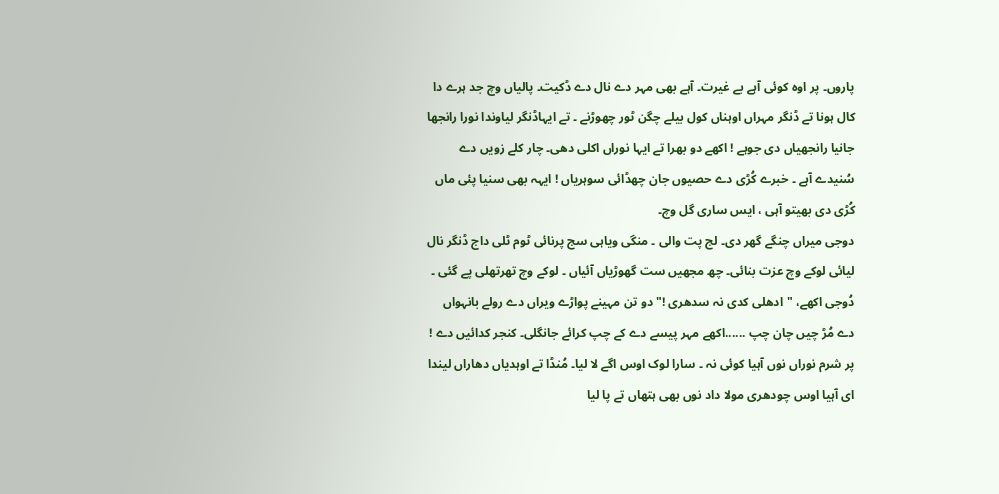پاروں۔ پر اوہ کوئی آہے بے غیرت۔ آہے بھی مہر دے نال دے ڈکیت۔ پالیاں وچ جد ہرے دا کال ہونا تے ڈنگر مہراں اوہناں کول بیلے چگن ٹور چھوڑنے ۔ تے ایہاڈنگر لیاوندا نورا رانجھا جانیا رانجھیاں دی جوہے ! اکھے دو بھرا تے ایہا نوراں اکلی دھی۔ چار کلے زویں دے سُنیدے آہے ۔ خبرے کُڑی دے حصیوں جان چھڈائی سوہریاں ! ایہہ بھی سنیا پئی ماں کُڑی دی بھیتو آہی ، ایس ساری گل وچ۔
دوجی میراں چنگے گھر دی۔ لج پت والی ۔ منگی ویاہی سج پرنائی ٹوم ٹلی داج ڈنگر نال لیائی لوکے وچ عزت بنائی۔ چھ مجھیں ست گھوڑیاں آئیاں ۔ لوکے وچ تھرتھلی پے گئی ۔ دُوجی اکھے، "ادھلی کدی نہ سدھری !"دو تن مہینے پواڑے ویراں دے رولے بانہواں دے مُڑ چیں چان چپ ......اکھے مہر پیسے دے کے چپ کرائے جانگلی۔ کنجر کدائیں دے ! پر شرم نوراں نوں آہیا کوئی نہ ۔ سارا لوک اوس اگے لا لیا۔ مُنڈا تے اوہدیاں دھاراں لیندا ای آہیا اوس چودھری مولا داد نوں بھی ہتھاں تے پا لیا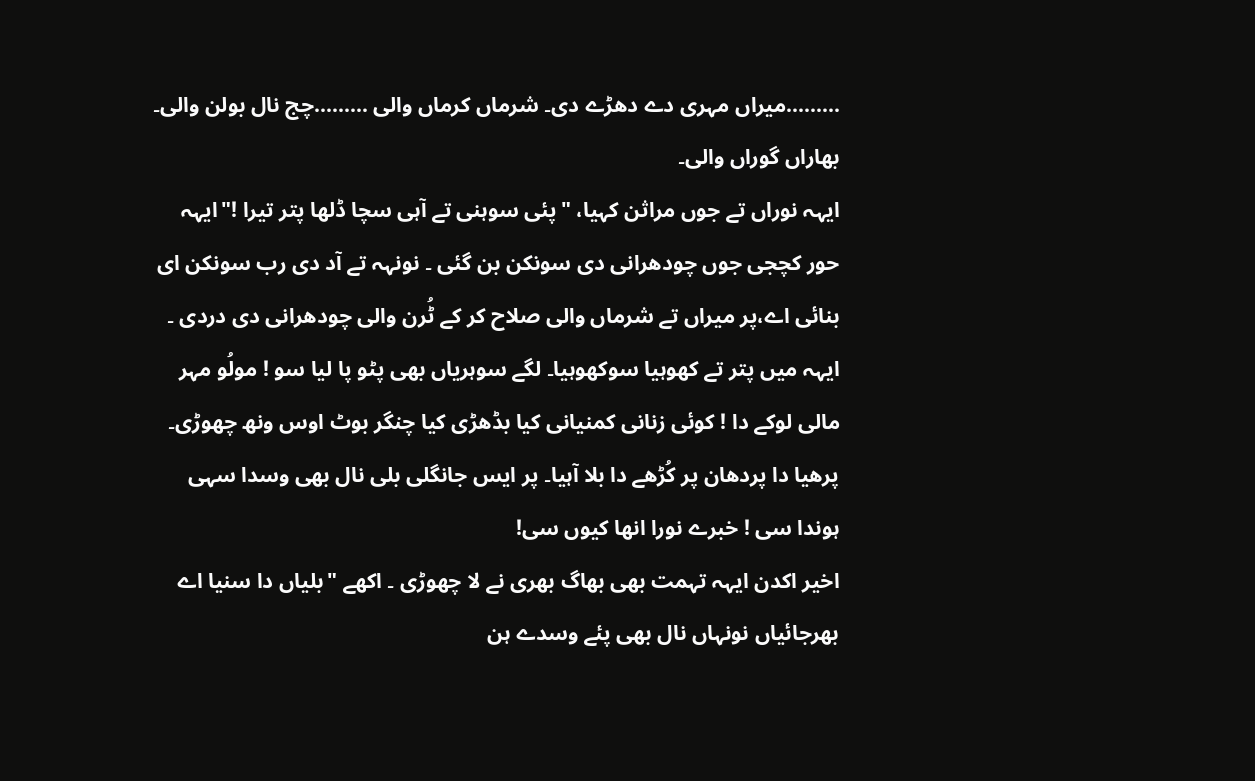.........میراں مہری دے دھڑے دی۔ شرماں کرماں والی .........چج نال بولن والی۔ بھاراں گوراں والی۔
ایہہ نوراں تے جوں مراثن کہیا، "پئی سوہنی تے آہی سچا ڈلھا پتر تیرا !"ایہہ حور کچجی جوں چودھرانی دی سونکن بن گئی ۔ نونہہ تے آد دی رب سونکن ای بنائی اے،پر میراں تے شرماں والی صلاح کر کے ٹُرن والی چودھرانی دی دردی ۔ ایہہ میں پتر تے کھوہیا سوکھوہیا۔ لگے سوہریاں بھی پٹو پا لیا سو ! مولُو مہر مالی لوکے دا ! کوئی زنانی کمنیانی کیا بڈھڑی کیا چنگر بوٹ اوس ونھ چھوڑی۔ پرھیا دا پردھان پر کُڑھے دا بلا آہیا۔ پر ایس جانگلی بلی نال بھی وسدا سہی ہوندا سی ! خبرے نورا انھا کیوں سی!
اخیر اکدن ایہہ تہمت بھی بھاگ بھری نے لا چھوڑی ۔ اکھے "بلیاں دا سنیا اے بھرجائیاں نونہاں نال بھی پئے وسدے ہن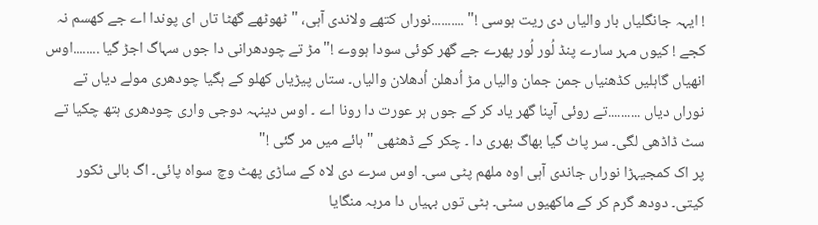! ایہہ جانگلیاں بار والیاں دی ریت ہوسی !" ..........نوراں کتھے ولاندی آہی، "ٹھوٹھے گھٹا تاں ای پوندا اے جے کھسم نہ کجے ! کیوں مہر سارے پنڈ لُور لُور پھرے جے گھر کوئی سودا ہووے !"مڑ تے چودھرانی دا جوں سہاگ اجڑ گیا ........اوس انھیاں گاہلیں کڈھنیاں جمن جمان والیاں مڑ اُدھلن اُدھلان والیاں۔ ستاں پیڑیاں کھلو کے ہگیا چودھری مولے دیاں تے نوراں دیاں ..........تے روئی آپنا گھر یاد کر کے جوں ہر عورت دا رونا اے ۔ اوس دینہہ دوجی واری چودھری ہتھ چکیا تے سٹ ڈاڈھی لگی۔ سر پاٹ گیا بھاگ بھری دا ۔ چکر کے ڈھٹھی "ہائے میں مر گئی !"
پر اک کمجیہڑا نوراں جاندی آہی اوہ ملھم پٹی سی۔ اوس سرے دی لاہ کے ساڑی پھٹ وچ سواہ پائی۔ اگ بالی ٹکور کیتی۔ دودھ گرم کر کے ماکھیوں سٹی۔ ہٹی توں بہیاں دا مربہ منگایا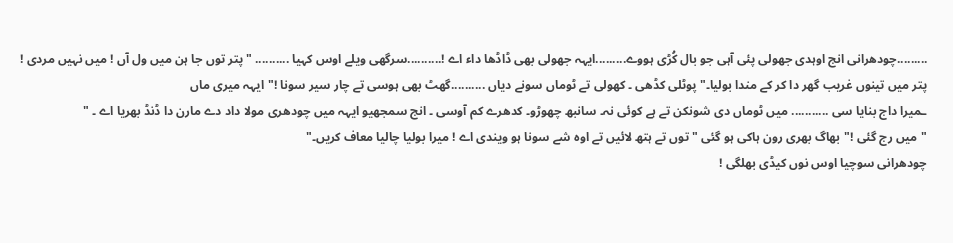.........چودھرانی انج اوہدی جھولی پئی آہی جو بال کُڑی ہووے.........ایہہ جھولی بھی ڈاڈھا داء اے !..........سرگھی ویلے اوس کہیا .......... "پتر توں جا ہن میں ول آں ! میں نہیں مردی ! پتر میں تینوں غریب گھر دا کر کے مندا بولیا۔"پوٹلی کڈھی ۔ کھولی تے ٹوماں سونے دیاں ..........گھٹ بھی ہوسی تے چار سیر سونا !"ایہہ میری ماں
ـمیرا داج بنایا سی ........... میں ٹوماں دی شونکن تے ہے کوئی نہ۔ سانبھ چھوڑو۔ کدھرے کم آوسی ۔ انج سمجھیو ایہہ میں چودھری مولا داد دے مارن دا ڈنڈ بھریا اے ۔ "
"میں رج گئی !"بھاگ بھری رون ہاکی ہو گئی "توں تے ہتھ لائیں تے اوہ شے سونا ہو ویندی اے ! میرا بولیا چالیا معاف کریں۔"
چودھرانی سوچیا اوس نوں کیڈی بھلگی !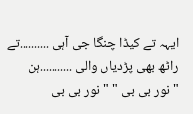ایہہ تے کیڈا چنگا جی آہی ..........تے راٹھ بھی پڑدیاں والی ...........ہن "نور بی بی " "نور بی بی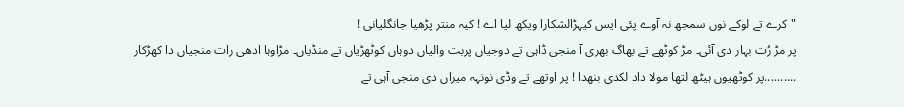"کرے تے لوکے نوں سمجھ نہ آوے پئی ایس کیہڑالشکارا ویکھ لیا اے ! کیہ منتر پڑھیا جانگلیانی !
پر مڑ رُت بہار دی آئی۔ مڑ کوٹھے تے بھاگ بھری آ منجی ڈاہی تے دوجیاں پربت والیاں دوہاں کوٹھڑیاں تے منڈیاں۔ مڑاوہا ادھی رات منجیاں دا کھڑکار ..........پر کوٹھیوں ہیٹھ لتھا مولا داد لکدی بنھدا ! پر اوتھے تے وڈی نونہہ میراں دی منجی آہی تے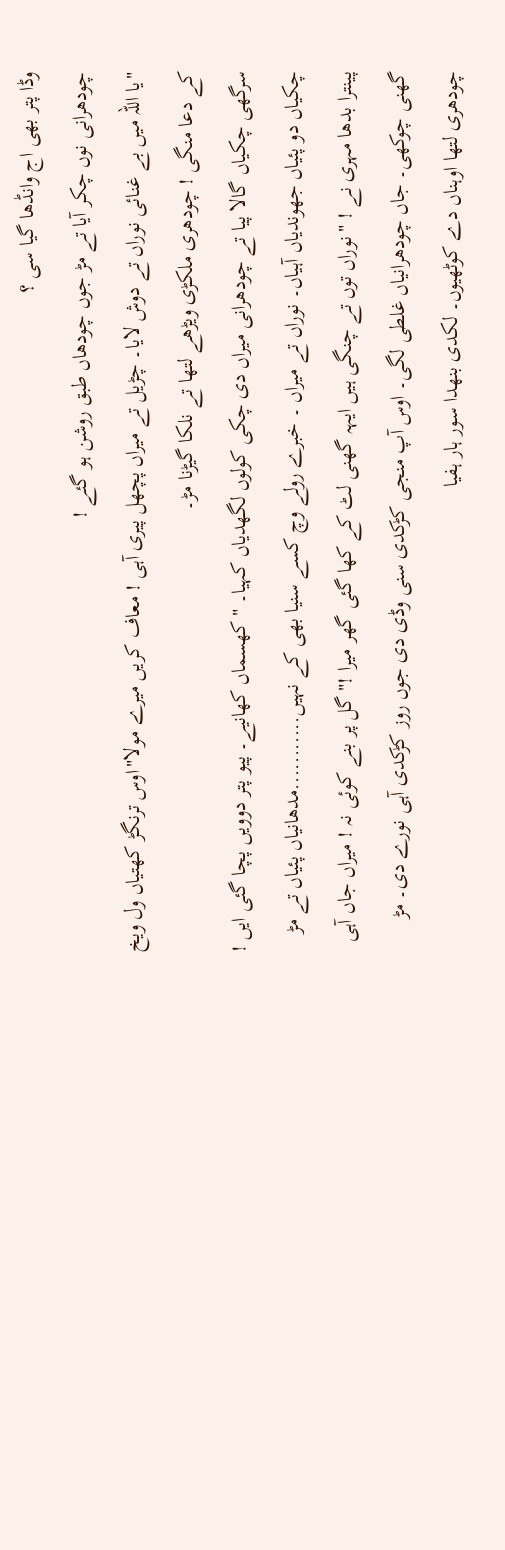وڈا پتر بھی اج وانڈھا گیا سی ؟
چودھرانی نوں چکر آیا تے مڑ جوں چودھاں طبق روشن ہو گئے !
"یا اللہ میں بے غنائی نوراں تے دوش لایا۔ چڑیل تے میراں پچھل پیری آہی ! معاف کریں میرے مولا"اوس ترنگڑ کھتیاں ول ویخ کے دعا منگی ! چودھری ملکڑی ویڑھے لتھا تے نلکا گیڑنا مڑ۔
سرگھی چکیاں گالا پیا تے چودھرانی میراں دی چکی کولوں لگھدیاں کہیا۔ "کھسماں کھانیے۔ پیو پتر دوویں پچا گئی ایں ! چکیاں دو پئیاں جھوندیاں آہیاں۔ نوراں تے میراں ۔ خبرے رولے وچ کسے سنیا بھی کے نہیں...........مدھانیاں پئیاں تے مڑ پینترا بدھا مہری نے ! "نوراں توں تے چنگی ہیں ایہہ گھنی لٹ کے کھا گئی گھر میرا !"گل پر بنے کوئی نہ ! میراں جاں آہی گھنی چوکھی۔ جاں چودھرانیاں غلطی لگی۔ اوس آپ منجی کڑکدی سنی وڈی دی جوں روز کڑکدی آہی نورے دی۔ مڑ چودھری لتھا اوہناں دے کوٹھیوں۔ لکدی بنھدا سور ہار ہفیا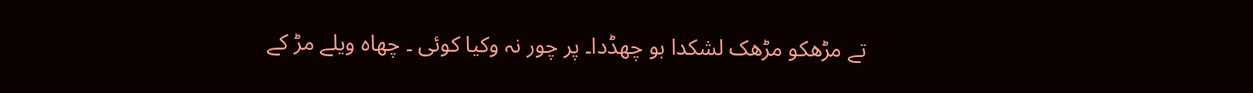تے مڑھکو مڑھک لشکدا بو چھڈدا۔ پر چور نہ وکیا کوئی ۔ چھاہ ویلے مڑ کے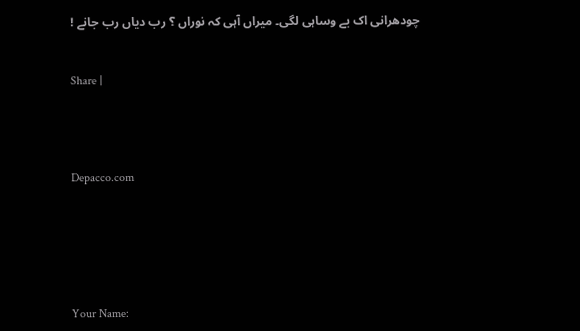چودھرانی اک بے وساہی لگی۔ میراں آہی کہ نوراں ؟ رب دیاں رب جانے !


Share |




Depacco.com






Your Name: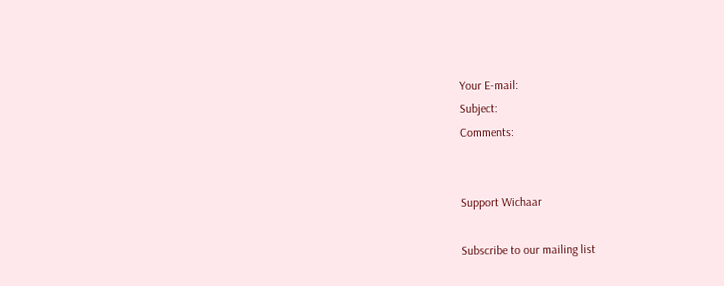Your E-mail:
Subject:
Comments:


Support Wichaar

Subscribe to our mailing list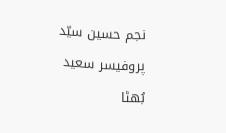نجم حسین سیّد
پروفیسر سعید بُھٹا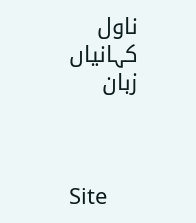ناول
کہانیاں
زبان



Site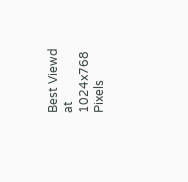Best Viewd at 1024x768 Pixels